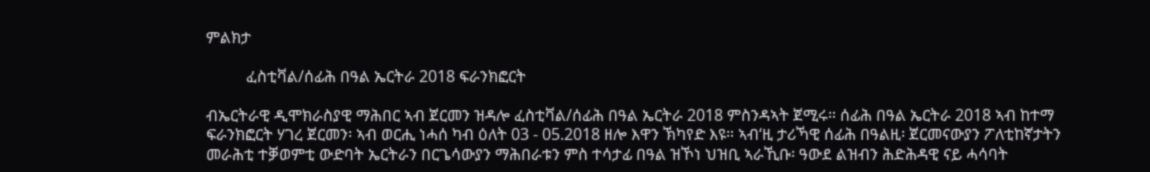ምልክታ

          ፈስቲቫል/ሰፊሕ በዓል ኤርትራ 2018 ፍራንክፎርት

ብኤርትራዊ ዲሞክራስያዊ ማሕበር ኣብ ጀርመን ዝዳሎ ፈስቲቫል/ሰፊሕ በዓል ኤርትራ 2018 ምስንዳኣት ጀሚሩ። ሰፊሕ በዓል ኤርትራ 2018 ኣብ ከተማ ፍራንክፎርት ሃገረ ጀርመን፡ ኣብ ወርሒ ነሓሰ ካብ ዕለት 03 - 05.2018 ዘሎ እዋን ኽካየድ እዩ። ኣብ‘ዚ ታሪኻዊ ሰፊሕ በዓልዚ፡ ጀርመናውያን ፖለቲከኛታትን መራሕቲ ተቓወምቲ ውድባት ኤርትራን በርጌሳውያን ማሕበራቱን ምስ ተሳታፊ በዓል ዝኾነ ህዝቢ ኣራኺቡ፡ ዓውደ ልዝብን ሕድሕዳዊ ናይ ሓሳባት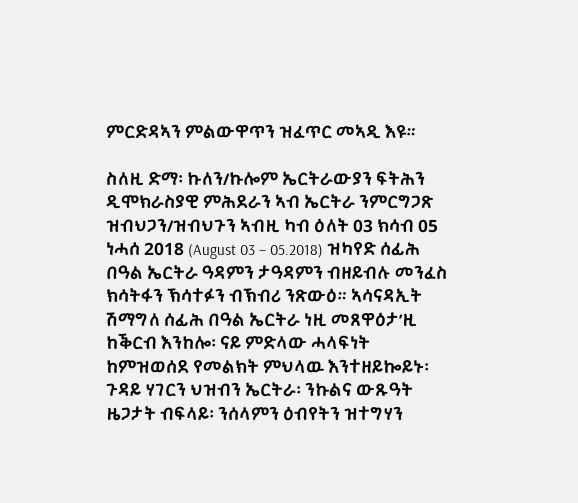ምርድዳኣን ምልውዋጥን ዝፈጥር መኣዲ እዩ።

ስለዚ ድማ፡ ኩለን/ኩሎም ኤርትራውያን ፍትሕን ዲሞክራስያዊ ምሕደራን ኣብ ኤርትራ ንምርግጋጽ ዝብህጋን/ዝብህጉን ኣብዚ ካብ ዕለት 03 ክሳብ 05 ነሓሰ 2018 (August 03 – 05.2018) ዝካየድ ሰፊሕ በዓል ኤርትራ ዓዳምን ታዓዳምን ብዘይብሉ መንፈስ ክሳትፋን ኽሳተፉን ብኽብሪ ንጽውዕ። ኣሳናዳኢት ሽማግለ ሰፊሕ በዓል ኤርትራ ነዚ መጸዋዕታ’ዚ ከቕርብ እንከሎ፡ ናይ ምድላው ሓላፍነት ከምዝወሰደ የመልክት ምህላዉ እንተዘይኰይኑ፡ ጉዳይ ሃገርን ህዝብን ኤርትራ፡ ንኩልና ውጹዓት ዜጋታት ብፍላይ፡ ንሰላምን ዕብየትን ዝተግሃን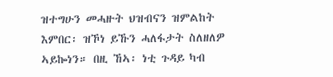ዝተግሁን መሓዙት ህዝብናን ዝምልከት እምበር፡ ዝኾነ ይኹን ሓለፋታት ስለዘለዎ ኣይኰነን። በዚ ኸኣ፡ ነቲ ጉዳይ ካብ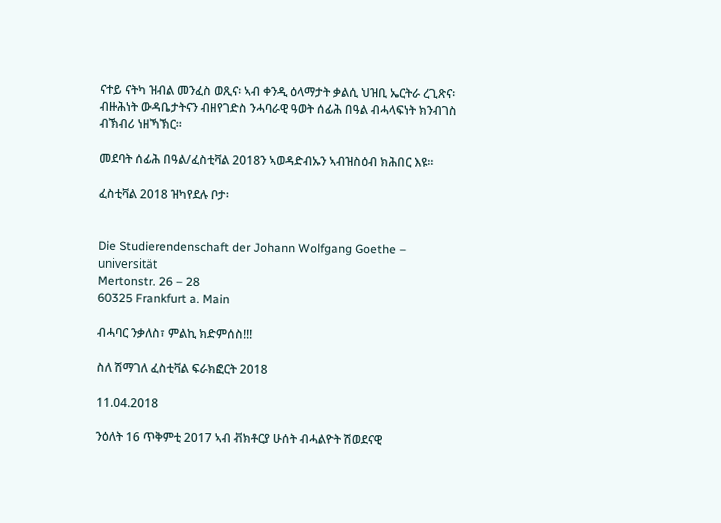ናተይ ናትካ ዝብል መንፈስ ወጺና፡ ኣብ ቀንዲ ዕላማታት ቃልሲ ህዝቢ ኤርትራ ረጊጽና፡ ብዙሕነት ውዳቤታትናን ብዘየገድስ ንሓባራዊ ዓወት ሰፊሕ በዓል ብሓላፍነት ክንብገስ ብኽብሪ ነዘኻኽር።

መደባት ሰፊሕ በዓል/ፈስቲቫል 2018ን ኣወዳድብኡን ኣብዝስዕብ ክሕበር እዩ።

ፈስቲቫል 2018 ዝካየደሉ ቦታ፡


Die Studierendenschaft der Johann Wolfgang Goethe – universität
Mertonstr. 26 – 28
60325 Frankfurt a. Main

ብሓባር ንቃለስ፣ ምልኪ ክድምሰስ!!!

ስለ ሽማገለ ፈስቲቫል ፍራክፎርት 2018

11.04.2018

ንዕለት 16 ጥቅምቲ 2017 ኣብ ቭክቶርያ ሁሰት ብሓልዮት ሽወደናዊ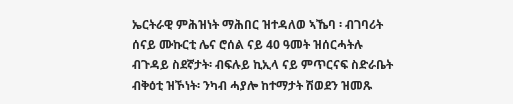ኤርትራዊ ምሕዝነት ማሕበር ዝተዳለወ ኣኼባ ፡ ብገባሪት ሰናይ ሙኩርቲ ሌና ሮሰል ናይ 40 ዓመት ዝሰርሓትሉ ብጉዳይ ስደኛታት፡ ብፍሉይ ኪኢላ ናይ ምጥርናፍ ስድራቤት ብቅዕቲ ዝኾነት፡ ንካብ ሓያሎ ከተማታት ሽወደን ዝመጹ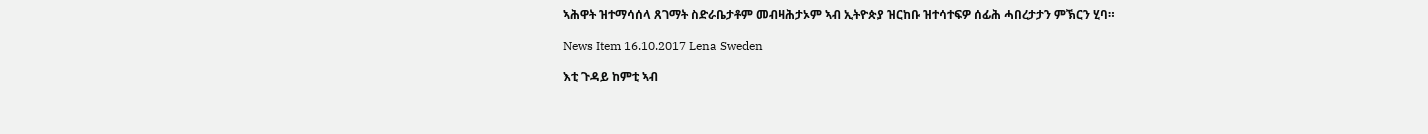ኣሕዋት ዝተማሳሰላ ጸገማት ስድራቤታቶም መብዛሕታኦም ኣብ ኢትዮጵያ ዝርከቡ ዝተሳተፍዎ ሰፊሕ ሓበረታታን ምኽርን ሂባ።

News Item 16.10.2017 Lena Sweden

እቲ ጉዳይ ከምቲ ኣብ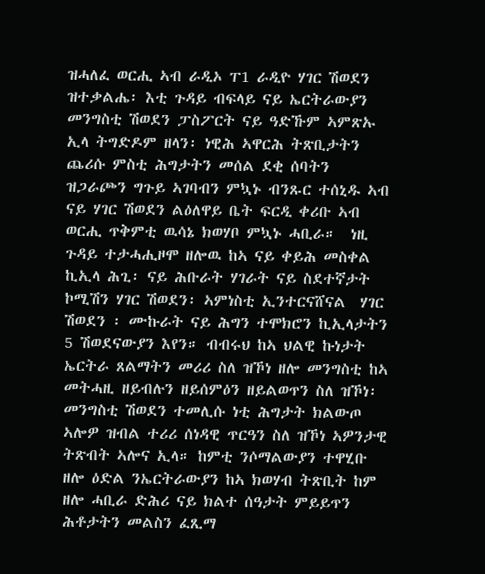ዝሓለፈ ወርሒ ኣብ ራዲኦ ፐ1 ራዲዮ ሃገር ሽወደን ዝተቃልሔ፡ እቲ ጉዳይ ብፍላይ ናይ ኤርትራውያን መንግስቲ ሽወደን ፓስፖርት ናይ ዓድኹም ኣምጽኡ ኢላ ትግድዶም ዘላን፡ ነዊሕ ኣዋርሕ ትጽቢታትን ጨሪሱ ምስቲ ሕግታትን መሰል ደቂ ሰባትን ዝጋራጮን ግጉይ ኣገባብን ምኳኑ ብንጹር ተሰኒዱ ኣብ ናይ ሃገር ሽወደን ልዕለዋይ ቤት ፍርዲ ቀሪቡ ኣብ ወርሒ ጥቅምቲ ዉሳኔ ክወሃቦ ምኳኑ ሓቢራ።  ነዚ ጉዳይ ተታሓሒዞሞ ዘሎዉ ከኣ ናይ ቀይሕ መስቀል ኪኢላ ሕጊ፡ ናይ ሕቡራት ሃገራት ናይ ስደተኛታት ኮሚሽን ሃገር ሽወደን፡ ኣምነስቲ ኢንተርናሸናል  ሃገር ሽወደን ፡ ሙኩራት ናይ ሕግን ተሞክሮን ኪኢላታትን 5 ሽወደናውያን እየን። ብብሩህ ከኣ ህልዊ ኩነታት ኤርትራ ጸልማትን መሪሪ ስለ ዝኾነ ዘሎ መንግስቲ ከኣ መትሓዚ ዘይብሉን ዘይሰምዕን ዘይልወጥን ስለ ዝኾነ፡ መንግስቲ ሽወደን ተመሊሱ ነቲ ሕግታት ክልውጦ ኣሎዎ ዝብል ተሪሪ ሰነዳዊ ጥርዓን ስለ ዝኾነ ኣዎንታዊ ትጽብት ኣሎና ኢላ። ከምቲ ንሶማልውያን ተዋሂቡ ዘሎ ዕድል ንኤርትራውያን ከኣ ክወሃብ ትጽቢት ከም ዘሎ ሓቢራ ድሕሪ ናይ ክልተ ሰዓታት ምይይጥን ሕቶታትን መልስን ፈጺማ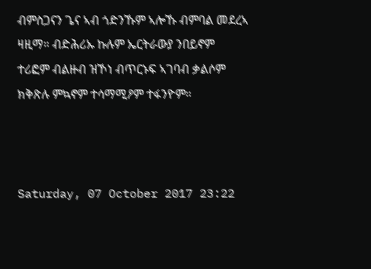ብምስጋናን ጌና ኣብ ጎድንኹም ኣሎኹ ብምባል መደረኣ ዛዚማ። ብድሕሪኡ ኩሉም ኤርትራውያ ንበይኖም ተሪፎም ብልዙብ ዝኾነ ብጥርኑፍ ኣገባብ ቃልሶም ክቅጽሉ ምኳኖም ተሳማሚዖም ተፋንዮም።



Saturday, 07 October 2017 23:22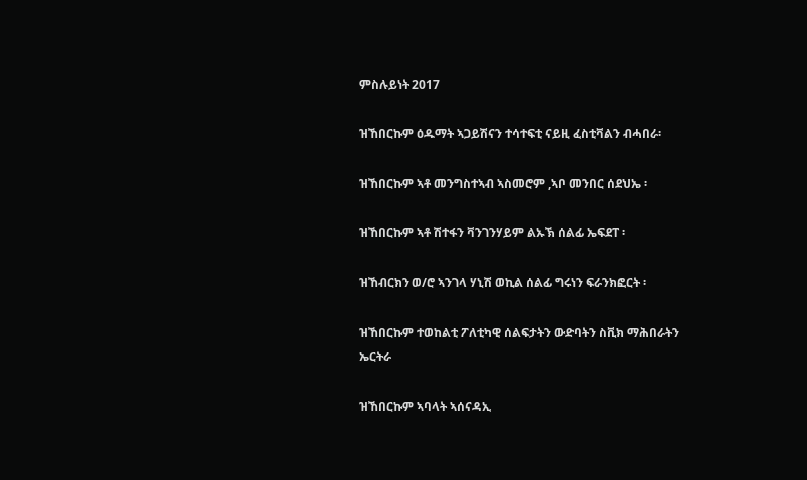ምስሉይነት 2017

ዝኸበርኩም ዕዱማት ኣጋይሽናን ተሳተፍቲ ናይዚ ፈስቲቫልን ብሓበራ፡

ዝኸበርኩም ኣቶ መንግስተኣብ ኣስመሮም ,ኣቦ መንበር ሰደህኤ ፡

ዝኸበርኩም ኣቶ ሽተፋን ቫንገንሃይም ልኡኽ ሰልፊ ኤፍደፐ ፡

ዝኸብርክን ወ/ሮ ኣንገላ ሃኒሽ ወኪል ሰልፊ ግሩነን ፍራንክፎርት ፡

ዝኸበርኩም ተወከልቲ ፖለቲካዊ ሰልፍታትን ውድባትን ስቪክ ማሕበራትን ኤርትራ

ዝኸበርኩም ኣባላት ኣሰናዳኢ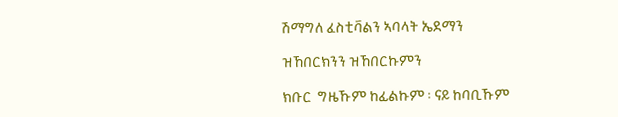ሽማግለ ፈስቲቫልን ኣባላት ኤደማን

ዝኸበርክንን ዝኸበርኩምን

ክቡር  ግዜኹም ከፊልኩም ፡ ናይ ከባቢኹም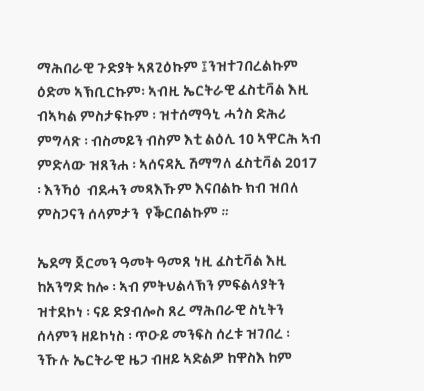ማሕበራዊ ጉድያት ኣጸጊዕኩም ፤ንዝተገበረልኩም ዕድመ ኣኽቢርኩም፡ ኣብዚ ኤርትራዊ ፈስቲቫል እዚ ብኣካል ምስታፍኩም ፡ ዝተሰማዓኒ ሓጎስ ድሕሪ ምግላጽ ፡ ብስመይን ብስም እቲ ልዕሊ 10 ኣዋርሕ ኣብ ምድላው ዝጸንሐ ፡ ኣሰናዳኢ ሽማግለ ፈስቲቫል 2017 ፡ እንኻዕ  ብደሓን መጻእኹም እናበልኩ ክብ ዝበለ ምስጋናን ሰላምታን  የቕርበልኩም ።

ኤደማ ጀርመን ዓመት ዓመጸ ነዚ ፈስቲቫል እዚ ከአንግድ ከሎ ፡ ኣብ ምትህልላኽን ምፍልላያትን ዝተደኮነ ፡ ናይ ድያብሎስ ጸረ ማሕበራዊ ስኒትን ሰላምን ዘይኮነስ ፡ ጥዑይ መንፍስ ሰረቱ ዝገበረ ፡ ንኹሉ ኤርትራዊ ዜጋ ብዘይ ኣድልዎ ከዋስእ ከም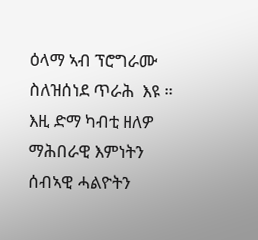ዕላማ ኣብ ፕሮግራሙ ስለዝሰነደ ጥራሕ  እዩ ። እዚ ድማ ካብቲ ዘለዎ ማሕበራዊ እምነትን ሰብኣዊ ሓልዮትን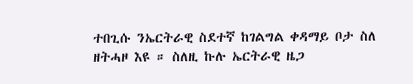ተበጊሱ ንኤርትራዊ ስደተኛ ከገልግል ቀዳማይ ቦታ ስለ ዘትሓዞ እዩ ። ስለዚ ኩሉ ኤርትራዊ ዜጋ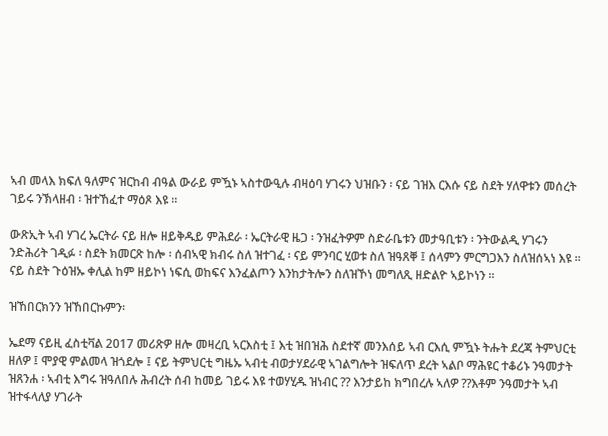ኣብ መላእ ክፍለ ዓለምና ዝርከብ ብዓል ውራይ ምዃኑ ኣስተውዒሉ ብዛዕባ ሃገሩን ህዝቡን ፡ ናይ ገዝእ ርእሱ ናይ ስደት ሃለዋቱን መሰረት ገይሩ ንኽላዘብ ፡ ዝተኸፈተ ማዕጾ እዩ ።

ውጽኢት ኣብ ሃገረ ኤርትራ ናይ ዘሎ ዘይቅዱይ ምሕደራ ፡ ኤርትራዊ ዜጋ ፡ ንዝፈትዎም ስድራቤቱን መታዓቢቱን ፡ ንትውልዲ ሃገሩን ንድሕሪት ገዲፉ ፡ ስደት ክመርጽ ከሎ ፡ ሰብኣዊ ክብሩ ስለ ዝተገፈ ፡ ናይ ምንባር ሂወቱ ስለ ዝዓጸቐ ፤ ሰላምን ምርግጋእን ስለዝሰኣነ እዩ ። ናይ ስደት ጉዕዝኡ ቀሊል ከም ዘይኮነ ነፍሲ ወከፍና እንፈልጦን እንከታትሎን ስለዝኾነ መግለጺ ዘድልዮ ኣይኮነን ።

ዝኸበርክንን ዝኸበርኩምን፡

ኤደማ ናይዚ ፈስቲቫል 2017 መሪጽዎ ዘሎ መዛረቢ ኣርእስቲ ፤ እቲ ዝበዝሕ ስደተኛ መንእሰይ ኣብ ርእሲ ምዃኑ ትሑት ደረጃ ትምህርቲ ዘለዎ ፤ ሞያዊ ምልመላ ዝጎደሎ ፤ ናይ ትምህርቲ ግዜኡ ኣብቲ ብወታሃደራዊ ኣገልግሎት ዝፍለጥ ደረት ኣልቦ ማሕዩር ተቆሪኑ ንዓመታት ዝጸንሐ ፡ ኣብቲ እግሩ ዝዓለበሉ ሕብረት ሰብ ከመይ ገይሩ እዩ ተወሃሂዱ ዝነብር ?? እንታይከ ክግበረሉ ኣለዎ ??እቶም ንዓመታት ኣብ ዝተፋላለያ ሃገራት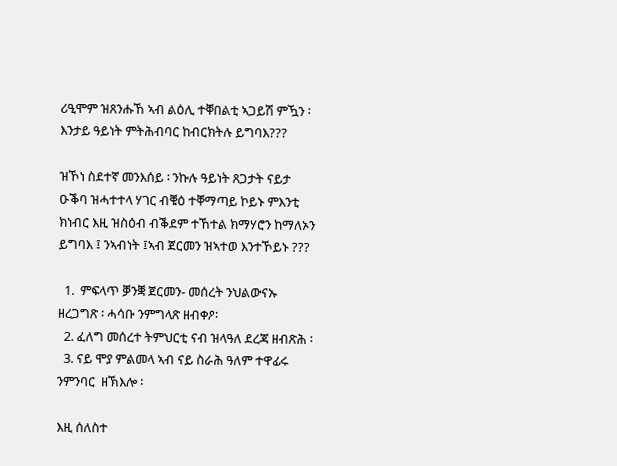ሪዒሞም ዝጸንሑኸ ኣብ ልዕሊ ተቐበልቲ ኣጋይሽ ምዃን ፡ እንታይ ዓይነት ምትሕብባር ከብርክትሉ ይግባእ???

ዝኾነ ስደተኛ መንእሰይ ፡ ንኩሉ ዓይነት ጸጋታት ናይታ ዑቕባ ዝሓተተላ ሃገር ብቑዕ ተቐማጣይ ኮይኑ ምእንቲ ክነብር እዚ ዝስዕብ ብቕደም ተኸተል ክማሃሮን ከማለኦን ይግባእ ፤ ንኣብነት ፤ኣብ ጀርመን ዝኣተወ እንተኾይኑ ???

  1.  ምፍላጥ ቓንቛ ጀርመን- መሰረት ንህልውናኡ ዘረጋግጽ ፡ ሓሳቡ ንምግላጽ ዘብቀዖ፡
  2. ፈለግ መሰረተ ትምህርቲ ናብ ዝላዓለ ደረጃ ዘብጽሕ ፡
  3. ናይ ሞያ ምልመላ ኣብ ናይ ስራሕ ዓለም ተዋፊሩ ንምንባር  ዘኽእሎ ፡

እዚ ሰለስተ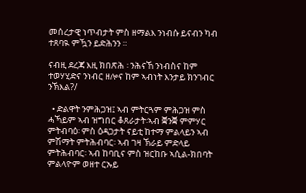መሰረታዊ ነጥብታት ምስ ዘማልእ ንነብሱ ይናብን ካብ ተጸባዪ ምዃን ይድሕንን ።

ናብዚ ደረጃ እዚ ክበጽሕ ፡ ንሕናኸ ንነብስና ከም ተወሃሂድና ንነብር ዘሎና ከም ኣብነት እንታይ ክንገብር ንኽእል?/

  • ድልዋት ንምሕጋዝ፤ ኣብ ምትርጓም ምሕጋዝ ምስ ሓኻይም ኣብ ዝግበር ቆጸራታት፡ኣብ ቛንቛ ምምሃር ምትብባዕ፡ ምስ ዕዳጋታት ናይቲ ከተማ ምልላይን ኣብ ምሽማት ምትሕብባር፡ ኣብ ገዛ ኽራይ ምድላይ ምትሕብባር፡ ኣብ ከባቢና ምስ ዝርከቡ ኣሲል-ክበባት ምልላዮም ወዘተ ርኡይ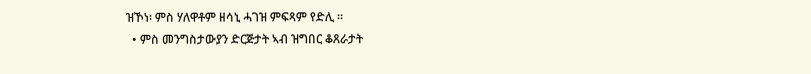ዝኾነ፡ ምስ ሃለዋቶም ዘሳኒ ሓገዝ ምፍጻም የድሊ ።
  • ምስ መንግስታውያን ድርጅታት ኣብ ዝግበር ቆጸራታት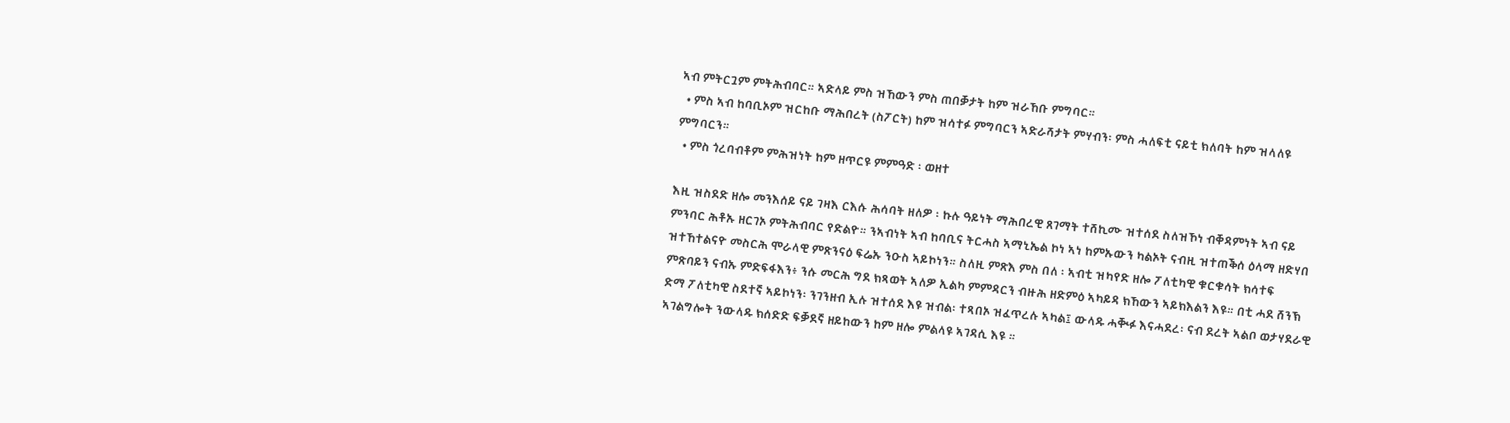ኣብ ምትርጓም ምትሕብባር። ኣድላይ ምስ ዝኸውን ምስ ጠበቓታት ከም ዝራኸቡ ምግባር።
  • ምስ ኣብ ከባቢኦም ዝርከቡ ማሕበረት (ስፖርት) ከም ዝሳተፉ ምግባርን ኣድራሻታት ምሃብን፡ ምስ ሓለፍቲ ናይቲ ክለባት ከም ዝላለዩ ምግባርን።
  • ምስ ጎረባብቶም ምሕዝነት ከም ዘጥርዩ ምምዓድ ፡ ወዘተ

እዚ ዝስደድ ዘሎ መንእሰይ ናይ ገዛእ ርእሱ ሕሳባት ዘለዎ ፡ ኩሉ ዓይነት ማሕበረዊ ጸገማት ተሸኪሙ ዝተሰደ ስለዝኾነ ብቐዳምነት ኣብ ናይ ምንባር ሕቶኡ ዘርገኦ ምትሕብባር የድልዮ። ንኣብነት ኣብ ከባቢና ትርሓስ ኣማኒኤል ኮነ ኣነ ከምኡውን ካልኦት ናብዚ ዝተጠቕሰ ዕላማ ዘድሃበ ዝተኸተልናዮ መስርሕ ሞራላዊ ምጽንናዕ ፍሬኡ ንዑስ ኣይኮነን። ስለዚ ምጽእ ምስ በለ ፡ ኣብቲ ዝካየድ ዘሎ ፖለቲካዊ ቁርቁሳት ክሳተፍ ምጽባይን ናብኡ ምድፍፋእን፥ ንሱ መርሕ ግደ ክጻወት ኣለዎ ኢልካ ምምዳርን ብዙሕ ዘድምዕ ኣካይዳ ክኸውን ኣይክእልን እዩ። በቲ ሓደ ሸንኽ ድማ ፖለቲካዊ ስደተኛ ኣይኮነን፡ ንገንዘብ ኢሉ ዝተሰደ እዩ ዝብል፡ ተጻበኦ ዝፈጥረሉ ኣካል፤ ውላዱ ሓቚፉ እናሓደረ፡ ናብ ደረት ኣልቦ ወታሃደራዊ ኣገልግሎት ንውላዱ ክሰድድ ፍቓደኛ ዘይከውን ከም ዘሎ ምልላዩ ኣገዳሲ እዩ ።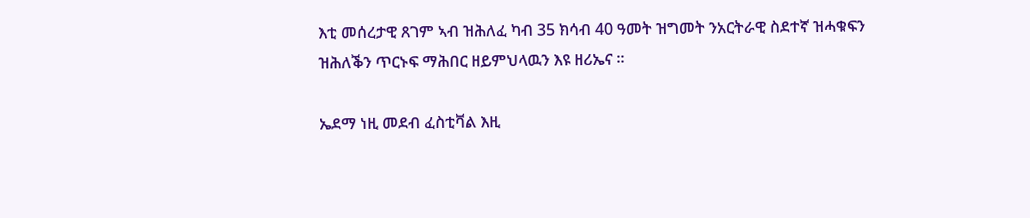እቲ መሰረታዊ ጸገም ኣብ ዝሕለፈ ካብ 35 ክሳብ 40 ዓመት ዝግመት ንአርትራዊ ስደተኛ ዝሓቁፍን ዝሕለቕን ጥርኑፍ ማሕበር ዘይምህላዉን እዩ ዘሪኤና ።

ኤደማ ነዚ መደብ ፈስቲቫል እዚ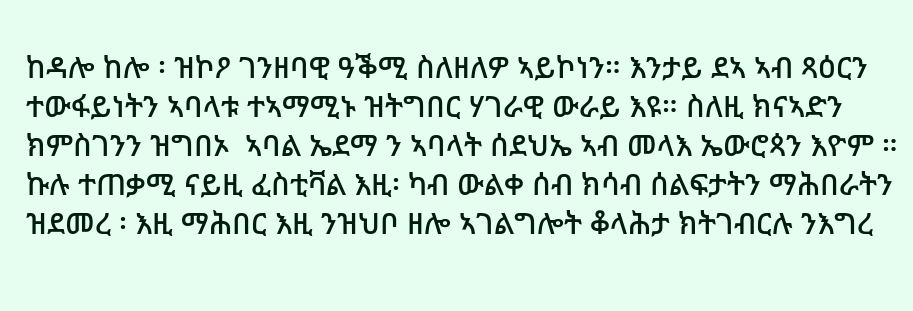ከዳሎ ከሎ ፡ ዝኮዖ ገንዘባዊ ዓቕሚ ስለዘለዎ ኣይኮነን። እንታይ ደኣ ኣብ ጻዕርን ተውፋይነትን ኣባላቱ ተኣማሚኑ ዝትግበር ሃገራዊ ውራይ እዩ። ስለዚ ክናኣድን ክምስገንን ዝግበኦ  ኣባል ኤደማ ን ኣባላት ሰደህኤ ኣብ መላእ ኤውሮጳን እዮም ። ኩሉ ተጠቃሚ ናይዚ ፈስቲቫል እዚ፡ ካብ ውልቀ ሰብ ክሳብ ሰልፍታትን ማሕበራትን ዝደመረ ፡ እዚ ማሕበር እዚ ንዝህቦ ዘሎ ኣገልግሎት ቆላሕታ ክትገብርሉ ንእግረ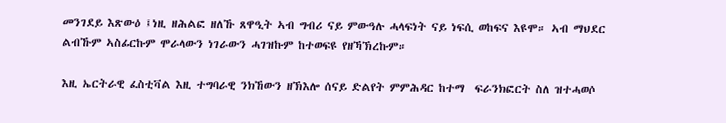መንገደይ እጽውዕ ፤ነዚ ዘሕልፎ ዘለኹ ጸዋዒት ኣብ ግብሪ ናይ ምውዓሉ ሓላፍነት ናይ ነፍሲ ወከፍና እዩሞ። ኣብ ማህደር ልብኹም ኣስፊርኩም ሞራላውን ነገራውን ሓገዝኩም ከተወፍዩ የዘኻኽረኩም።

እዚ ኤርትራዊ ፈስቲቫል እዚ ተግባራዊ ንክኸውን ዘኽእሎ ሰናይ ድልየት ምምሕዳር ከተማ  ፍራንክፎርት ስለ ዝተሓወሶ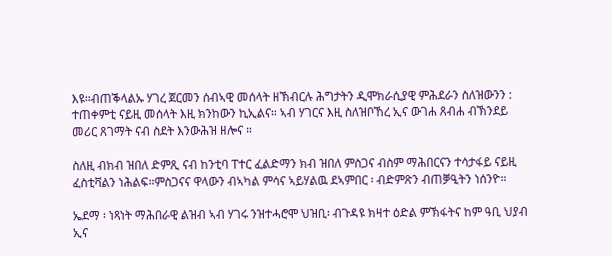እዩ።ብጠቕላልኡ ሃገረ ጀርመን ሰብኣዊ መሰላት ዘኽብርሉ ሕግታትን ዲሞክራሲያዊ ምሕደራን ስለዝውንን : ተጠቀምቲ ናይዚ መሰላት እዚ ክንከውን ኪኢልና። ኣብ ሃገርና እዚ ስለዝቦኸረ ኢና ውገሐ ጸብሐ ብኽንደይ መሪር ጸገማት ናብ ስደት እንውሕዝ ዘሎና ።

ስለዚ ብክብ ዝበለ ድምጺ ናብ ከንቲባ ፐተር ፈልድማን ክብ ዝበለ ምስጋና ብስም ማሕበርናን ተሳታፋይ ናይዚ ፈስቲቫልን ነሕልፍ።ምስጋናና ዋላውን ብኣካል ምሳና ኣይሃልዉ ደኣምበር ፡ ብድምጽን ብጠቓዒትን ነሰንዮ።

ኤደማ ፡ ነጻነት ማሕበራዊ ልዝብ ኣብ ሃገሩ ንዝተሓሮሞ ህዝቢ፡ ብጉዳዩ ክዛተ ዕድል ምኽፋትና ከም ዓቢ ህያብ ኢና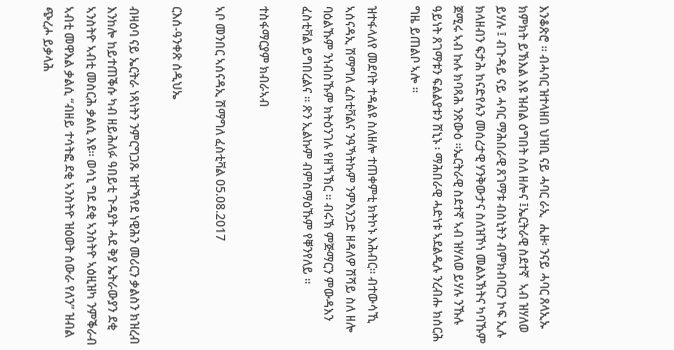እንቆጽሮ ። ብሓባር ዝተላዘበ ህዝቢ ናይ ሓባር ራኢ  ሒዙ፡ ንናይ ሓባር ጸላኢኡ ክምክት ይኽእል እዩ ዝብል ዕግበት ስለ ዘሎና ፤ኤርትራዊ ስደተኛ  ኣብ ዝሃለወ ይሃሉ ፤ ብጉዳይ ናይ ሓባር ማሕበራዊ ጸገማቱ ብስኒትን ብምክብባርን ኮፍ ኢሉ ክላዘብን ፍታሕ ከናድየሉን መሰረታዊ ሃንቅውታና ስለዝኾነ መልእኽትና ካባኹም ጀሚሩ ኣብ ኩሉ ክባጻሕ ንጽውዕ ።ኤርትራዊ ስደተኛ ኣብ ዝሃለወ ይሃሉ ንኹሉ ዓይነት ጸገማቱን ፍልልያቱን ሸኒኑ ፡ ማሕበራዊ ሓድነቱ ኣደልዲሉ ንረብሑ ክሰርሕ ግዜ ይጠልቦ ኣሎ ።

ዝተፋላለየ መደባት ተዳልዩ ስለዘሎ ተጠቀምቲ ክትኮኑ እሕብር። ብተውሳኺ ኣሰናዳኢ ሽማግለ ፈስቲቫልና ንዓኻትኩም ንምእንጋድ ዘዳለዎ ሽሻይ ስለ ዘሎ ባዕልኹም ንነብስኹም ክትዕንገሉ የዘኻኽር ። ብሩኽ ምጅማርን ምውዳእን ፈስቲቫል ይግበረልና ። ጽን ኢልኩም ብምስማዕኹም የቐንየለይ ።

ተስፋማርያም ክብራኣብ

ኣቦ መንበር ኣሰናዳኢ ሽማግለ ፈስቲቫል 05.08.2017

ርእሰ-ዓንቀጽ ሰዲህኤ

ብዛዕባ ናይ ኤርትራ ነጻነትን ንምርግጋጹ ዝተኻየደ ነዊሕን መሪርን ቃልስን ክዝረብ እንከሎ ከይተጠቕሱ ካብ ዘይሕለፉ ዓበይቲ ጉዳያት ሓደ ቅያ ኤትራውያን ደቂ ኣንስትዮ ኣብቲ መስርሕ ቃልሲ እዩ። ወሳኒ ግደ ደቂ ኣንስትዮ ኣዕዚዝካ ንምቕራብ ኣብቲ መዋእል ቃልሲ “ብዘይ ተሳትፎ ደቂ ኣንስትዮ ዝዕወት ሰውራ የለን” ዝብል ጭረሖ ይቃላሕ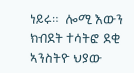ነይሩ።  ሎሚ እውን ክብደት ተሳትፎ ደቂ ኣንስትዮ ህያው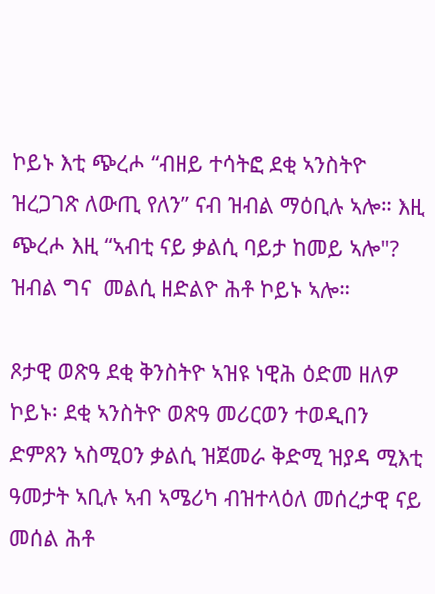ኮይኑ እቲ ጭረሖ “ብዘይ ተሳትፎ ደቂ ኣንስትዮ ዝረጋገጽ ለውጢ የለን” ናብ ዝብል ማዕቢሉ ኣሎ። እዚ ጭረሖ እዚ “ኣብቲ ናይ ቃልሲ ባይታ ከመይ ኣሎ"? ዝብል ግና  መልሲ ዘድልዮ ሕቶ ኮይኑ ኣሎ።

ጾታዊ ወጽዓ ደቂ ቅንስትዮ ኣዝዩ ነዊሕ ዕድመ ዘለዎ ኮይኑ፡ ደቂ ኣንስትዮ ወጽዓ መሪርወን ተወዲበን ድምጸን ኣስሚዐን ቃልሲ ዝጀመራ ቅድሚ ዝያዳ ሚእቲ ዓመታት ኣቢሉ ኣብ ኣሜሪካ ብዝተላዕለ መሰረታዊ ናይ መሰል ሕቶ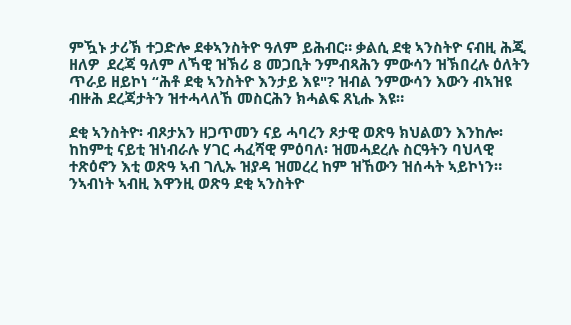ምዃኑ ታሪኽ ተጋድሎ ደቀኣንስትዮ ዓለም ይሕብር። ቃልሲ ደቂ ኣንስትዮ ናብዚ ሕጂ ዘለዎ  ደረጃ ዓለም ለኻዊ ዝኽሪ 8 መጋቢት ንምብጻሕን ምውሳን ዝኽበረሉ ዕለትን ጥራይ ዘይኮነ “ሕቶ ደቂ ኣንስትዮ እንታይ እዩ"? ዝብል ንምውሳን እውን ብኣዝዩ ብዙሕ ደረጃታትን ዝተሓላለኸ መስርሕን ክሓልፍ ጸኒሑ እዩ።

ደቂ ኣንስትዮ፡ ብጾታአን ዘጋጥመን ናይ ሓባረን ጾታዊ ወጽዓ ክህልወን እንከሎ፡ ከከምቲ ናይቲ ዝነብራሉ ሃገር ሓፈሻዊ ምዕባለ፡ ዝመሓደረሉ ስርዓትን ባህላዊ ተጽዕኖን እቲ ወጽዓ ኣብ ገሊኡ ዝያዳ ዝመረረ ከም ዝኸውን ዝሰሓት ኣይኮነን። ንኣብነት ኣብዚ እዋንዚ ወጽዓ ደቂ ኣንስትዮ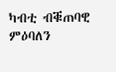ካብቲ ብቑጠባዊ ምዕባለን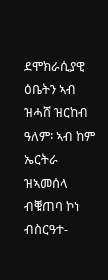ደሞክራሲያዊ ዕቤትን ኣብ ዝሓሸ ዝርከብ ዓለም፡ ኣብ ከም ኤርትራ ዝኣመሰላ ብቑጠባ ኮነ ብስርዓተ-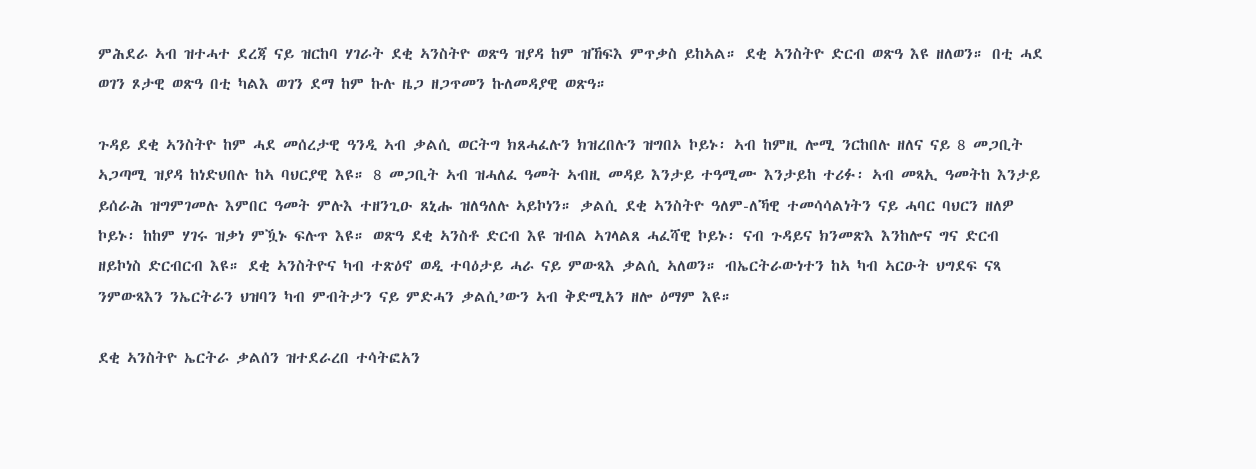ምሕደራ ኣብ ዝተሓተ ደረጃ ናይ ዝርከባ ሃገራት ደቂ ኣንስትዮ ወጽዓ ዝያዳ ከም ዝኸፍእ ምጥቃስ ይከኣል። ደቂ ኣንስትዮ ድርብ ወጽዓ እዩ ዘለወን። በቲ ሓደ ወገን ጾታዊ ወጽዓ በቲ ካልእ ወገን ደማ ከም ኩሉ ዜጋ ዘጋጥመን ኩለመዳያዊ ወጽዓ።

ጉዳይ ደቂ ኣንስትዮ ከም ሓደ መሰረታዊ ዓንዲ ኣብ ቃልሲ ወርትግ ክጸሓፈሉን ክዝረበሉን ዝግበኦ ኮይኑ፡ ኣብ ከምዚ ሎሚ ንርከበሉ ዘለና ናይ 8 መጋቢት ኣጋጣሚ ዝያዳ ከነድህበሉ ከኣ ባህርያዊ እዩ። 8 መጋቢት ኣብ ዝሓለፈ ዓመት ኣብዚ መዳይ እንታይ ተዓሚሙ እንታይከ ተሪፉ፡ ኣብ መጻኢ ዓመትከ እንታይ ይሰራሕ ዝግምገመሉ እምበር ዓመት ምሉእ ተዘንጊዑ ጸኒሑ ዝለዓለሉ ኣይኮነን። ቃልሲ ደቂ ኣንስትዮ ዓለም-ለኻዊ ተመሳሳልነትን ናይ ሓባር ባህርን ዘለዎ ኮይኑ፡ ከከም ሃገሩ ዝቃነ ምዃኑ ፍሉጥ እዩ። ወጽዓ ደቂ ኣንስቶ ድርብ እዩ ዝብል ኣገላልጸ ሓፈሻዊ ኮይኑ፡ ናብ ጉዳይና ክንመጽእ እንከሎና ግና ድርብ ዘይኮነስ ድርብርብ እዩ። ደቂ ኣንስትዮና ካብ ተጽዕኖ ወዲ ተባዕታይ ሓራ ናይ ምውጻእ ቃልሲ ኣለወን። ብኤርትራውነተን ከኣ ካብ ኣርዑት ህግደፍ ናጻ ንምውጻእን ንኤርትራን ህዝባን ካብ ምብትታን ናይ ምድሓን ቃልሲ’ውን ኣብ ቅድሚአን ዘሎ ዕማም እዩ።

ደቂ ኣንስትዮ ኤርትራ ቃልሰን ዝተደራረበ ተሳትፎአን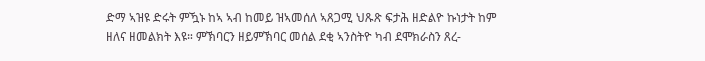ድማ ኣዝዩ ድሩት ምዃኑ ከኣ ኣብ ከመይ ዝኣመሰለ ኣጸጋሚ ህጹጽ ፍታሕ ዘድልዮ ኩነታት ከም ዘለና ዘመልክት እዩ። ምኽባርን ዘይምኽባር መሰል ደቂ ኣንስትዮ ካብ ደሞክራስን ጸረ-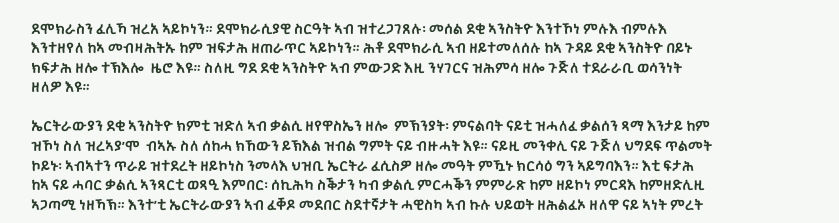ደሞክራስን ፈሊኻ ዝረአ ኣይኮነን። ደሞክራሲያዊ ስርዓት ኣብ ዝተረጋገጸሉ፡ መሰል ደቂ ኣንስትዮ እንተኾነ ምሉእ ብምሉእ እንተዘየለ ከኣ መብዛሕትኡ ከም ዝፍታሕ ዘጠራጥር ኣይኮነን። ሕቶ ደሞክራሲ ኣብ ዘይተመለሰሉ ከኣ ጉዳይ ደቂ ኣንስትዮ በይኑ ክፍታሕ ዘሎ ተኽእሎ  ዜሮ እዩ። ስለዚ ግደ ደቂ ኣንስትዮ ኣብ ምውጋድ እዚ ንሃገርና ዝሕምሳ ዘሎ ጉጅለ ተደራራቢ ወሳንነት ዘለዎ እዩ።

ኤርትራውያን ደቂ ኣንስትዮ ክምቲ ዝድለ ኣብ ቃልሲ ዘየዋስኤን ዘሎ  ምኽንያት፡ ምናልባት ናይቲ ዝሓለፈ ቃልሰን ጻማ እንታይ ከም ዝኾነ ስለ ዝረኣያ’ሞ  ብኣኡ ስለ ሰከሓ ክኸውን ይኽእል ዝብል ግምት ናይ ብዙሓት እዩ። ናይዚ መንቀሊ ናይ ጉጅለ ህግደፍ ጥልመት ኮይኑ፡ ኣብኣተን ጥራይ ዝተደረት ዘይኮነስ ንመላእ ህዝቢ ኤርትራ ፈሲስዎ ዘሎ መዓት ምዃኑ ክርሳዕ ግን ኣይግባእን። እቲ ፍታሕ ከኣ ናይ ሓባር ቃልሲ ኣንጻርቲ ወጻዒ እምበር፡ ሰኪሕካ ስቕታን ካብ ቃልሲ ምርሓቕን ምምራጽ ከም ዘይኮነ ምርዳእ ከምዘድሊዚ ኣጋጣሚ ነዘኻኽ። እንተ’ቲ ኤርትራውያን ኣብ ፈቐዶ መደበር ስደተኛታት ሓዊስካ ኣብ ኩሉ ህይወት ዘሕልፈኦ ዘለዋ ናይ ኣነት ምረት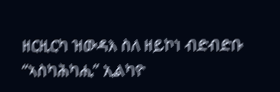ዘርዚርካ ዝውዳእ ስለ ዘይኮነ ብድብድቡ “ኣስካሕካሒ” ኢልካዮ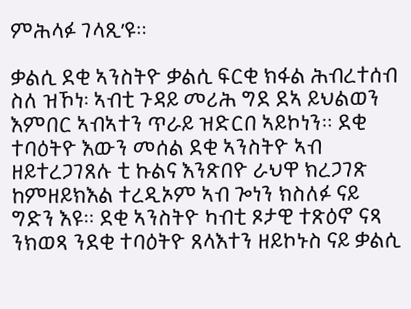ምሕላፉ ገላጺ’ዩ።

ቃልሲ ደቂ ኣንስትዮ ቃልሲ ፍርቂ ክፋል ሕብረተሰብ ስለ ዝኾነ፡ ኣብቲ ጉዳይ መሪሕ ግደ ደኣ ይህልወን እምበር ኣብኣተን ጥራይ ዝድርበ ኣይኮነን። ደቂ ተባዕትዮ እውን መሰል ደቂ ኣንስትዮ ኣብ ዘይተረጋገጸሉ ቲ ኩልና እንጽበዮ ራህዋ ክረጋገጽ ከምዘይክእል ተረዲኦም ኣብ ጐነን ክስለፉ ናይ ግድን እዩ። ደቂ ኣንስትዮ ካብቲ ጾታዊ ተጽዕኖ ናጻ ንክወጻ ንደቂ ተባዕትዮ ጸላእተን ዘይኮኑስ ናይ ቃልሲ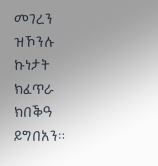መገረን ዝኾንሉ ኩነታት ክፈጥራ ክበቕዓ ይግበአን።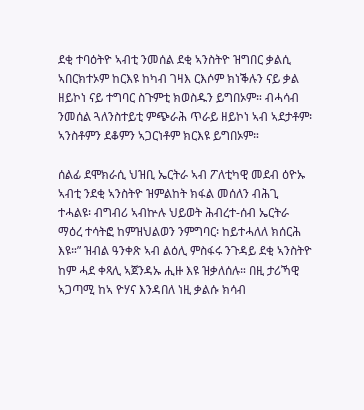ደቂ ተባዕትዮ ኣብቲ ንመሰል ደቂ ኣንስትዮ ዝግበር ቃልሲ ኣበርክተኦም ከርእዩ ከካብ ገዛእ ርእሶም ክነቕሉን ናይ ቃል ዘይኮነ ናይ ተግባር ስጉምቲ ክወስዱን ይግበኦም። ብሓሳብ ንመሰል ጓለንስተይቲ ምጭራሕ ጥራይ ዘይኮነ ኣብ ኣደታቶም፡ ኣንስቶምን ደቆምን ኣጋርነቶም ክርእዩ ይግበኦም።

ሰልፊ ደሞክራሲ ህዝቢ ኤርትራ ኣብ ፖለቲካዊ መደብ ዕዮኡ ኣብቲ ንደቂ ኣንስትዮ ዝምልከት ክፋል መሰለን ብሕጊ ተሓልዩ፡ ብግብሪ ኣብኵሉ ህይወት ሕብረተ-ሰብ ኤርትራ ማዕረ ተሳትፎ ከምዝህልወን ንምግባር፡ ከይተሓለለ ክሰርሕ እዩ።” ዝብል ዓንቀጽ ኣብ ልዕሊ ምስፋሩ ንጉዳይ ደቂ ኣንስትዮ ከም ሓደ ቀጻሊ ኣጀንዳኡ ሒዙ እዩ ዝቃለሰሉ። በዚ ታሪኻዊ ኣጋጣሚ ከኣ ዮሃና እንዳበለ ነዚ ቃልሱ ክሳብ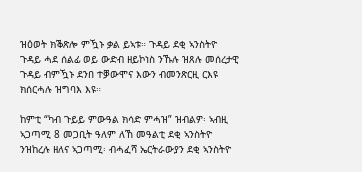ዝዕወት ክቕጽሎ ምዃኑ ቃል ይኣቱ። ጉዳይ ደቂ ኣንስትዮ ጉዳይ ሓደ ሰልፊ ወይ ውድብ ዘይኮነስ ንኹሉ ዝጸሉ መሰረታዊ ጉዳይ ብምዃኑ ደንበ ተቓውሞና እውን ብመንጽርዚ ርእዩ ክሰርሓሉ ዝግባእ እዩ።

ከምቲ “ካብ ጉይይ ምውዓል ክሳድ ምሓዝ” ዝብልዎ፡ ኣብዚ ኣጋጣሚ 8 መጋቢት ዓለም ለኸ መዓልቲ ደቂ ኣንስትዮ ንዝከረሉ ዘለና ኣጋጣሚ፡ ብሓፈሻ ኤርትራውያን ደቂ ኣንስትዮ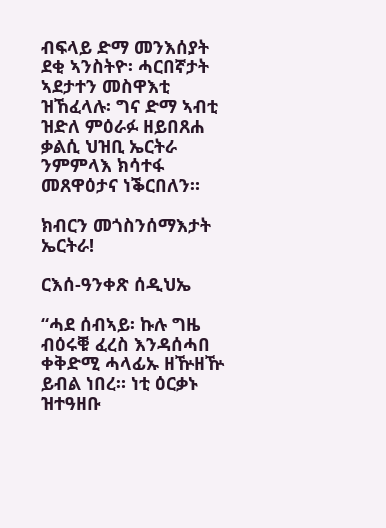ብፍላይ ድማ መንእሰያት ደቂ ኣንስትዮ፡ ሓርበኛታት ኣደታተን መስዋእቲ ዝኸፈላሉ፡ ግና ድማ ኣብቲ ዝድለ ምዕራፉ ዘይበጸሐ ቃልሲ ህዝቢ ኤርትራ ንምምላእ ክሳተፋ መጸዋዕታና ነቕርበለን።

ክብርን መጎስንሰማእታት ኤርትራ!

ርእሰ-ዓንቀጽ ሰዲህኤ

“ሓደ ሰብኣይ፡ ኩሉ ግዜ ብዕሩቑ ፈረስ እንዳሰሓበ ቀቅድሚ ሓላፊኡ ዘዅዘዅ ይብል ነበረ። ነቲ ዕርቃኑ ዝተዓዘቡ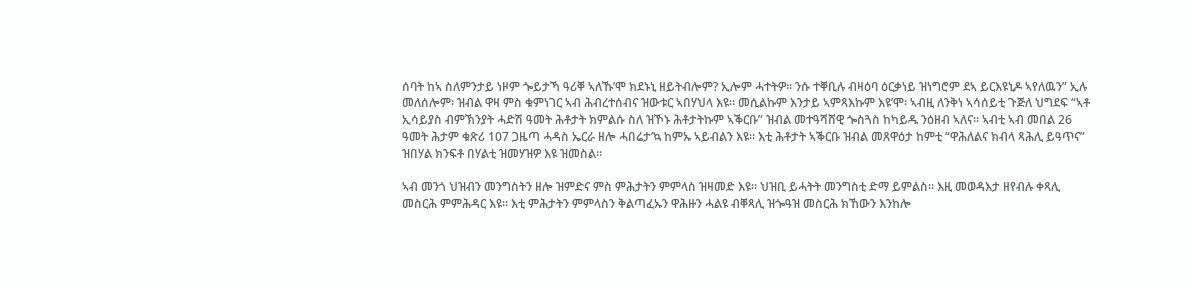ሰባት ከኣ ስለምንታይ ነዞም ጐይታኻ ዓሪቐ ኣለኹ’ሞ ክደኑኒ ዘይትብሎም? ኢሎም ሓተትዎ። ንሱ ተቐቢሉ ብዛዕባ ዕርቃነይ ዝነግሮም ደኣ ይርእዩኒዶ ኣየለዉን” ኢሉ መለሰሎም፡ ዝብል ዋዛ ምስ ቁምነገር ኣብ ሕብረተሰብና ዝውቱር ኣበሃህላ እዩ። መሲልኩም እንታይ ኣምጻእኩም እዩ’ሞ፡ ኣብዚ ለንቅነ ኣሳሰይቲ ጉጅለ ህግደፍ “ኣቶ ኢሳይያስ ብምኽንያት ሓድሽ ዓመት ሕቶታት ክምልሱ ስለ ዝኾኑ ሕቶታትኩም ኣቕርቡ” ዝብል መተዓሻሸዊ ጐስጓስ ከካይዱ ንዕዘብ ኣለና። ኣብቲ ኣብ መበል 26 ዓመት ሕታም ቁጽሪ 107 ጋዜጣ ሓዳስ ኤርራ ዘሎ ሓበሬታ’ኳ ከምኡ ኣይብልን እዩ። እቲ ሕቶታት ኣቕርቡ ዝብል መጸዋዕታ ከምቲ “ዋሕለልና ክብላ ጻሕሊ ይዓጥና” ዝበሃል ክንፍቶ በሃልቲ ዝመሃዝዎ እዩ ዝመስል።

ኣብ መንጎ ህዝብን መንግስትን ዘሎ ዝምድና ምስ ምሕታትን ምምላስ ዝዛመድ እዩ። ህዝቢ ይሓትት መንግስቲ ድማ ይምልስ። እዚ መወዳእታ ዘየብሉ ቀጻሊ መስርሕ ምምሕዳር እዩ። እቲ ምሕታትን ምምላስን ቅልጣፈኡን ዋሕዙን ሓልዩ ብቐጻሊ ዝጐዓዝ መስርሕ ክኸውን እንከሎ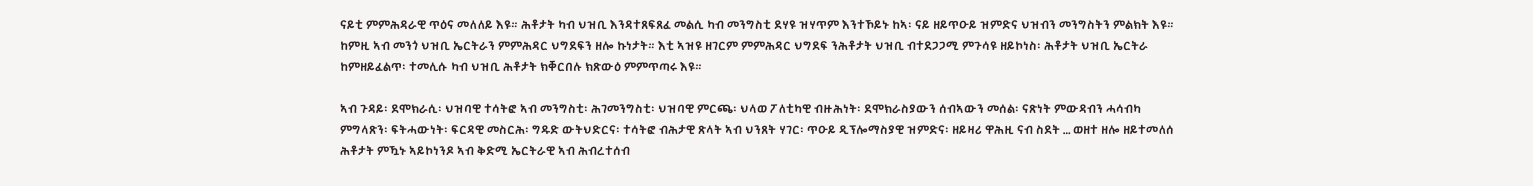ናይቲ ምምሕዳራዊ ጥዕና መለለይ እዩ። ሕቶታት ካብ ህዝቢ እንዳተጸፍጸፈ መልሲ ካብ መንግስቲ ደሃዩ ዝሃጥም እንተኾይኑ ከኣ፡ ናይ ዘይጥዑይ ዝምድና ህዝብን መንግስትን ምልክት እዩ። ከምዚ ኣብ መንጎ ህዝቢ ኤርትራን ምምሕዳር ህግደፍን ዘሎ ኩነታት። እቲ ኣዝዩ ዘገርም ምምሕዳር ህግደፍ ንሕቶታት ህዝቢ ብተደጋጋሚ ምጉሳዩ ዘይኮነስ፡ ሕቶታት ህዝቢ ኤርትራ ከምዘይፈልጥ፡ ተመሊሱ ካብ ህዝቢ ሕቶታት ክቐርበሉ ክጽውዕ ምምጥጣሩ እዩ።

ኣብ ጉዳይ፡ ደሞክራሲ፡ ህዝባዊ ተሳትፎ ኣብ መንግስቲ፡ ሕገመንግስቲ፡ ህዝባዊ ምርጫ፡ ህላወ ፖለቲካዊ ብዙሕነት፡ ደሞክራስያውን ሰብኣውን መሰል፡ ናጽነት ምውዳብን ሓሳብካ ምግላጽን፡ ፍትሓውነት፡ ፍርዳዊ መስርሕ፡ ግዱድ ውትህድርና፡ ተሳትፎ ብሕታዊ ጽላት ኣብ ህንጸት ሃገር፡ ጥዑይ ዲፕሎማስያዊ ዝምድና፡ ዘይዛሪ ዋሕዚ ናብ ስደት … ወዘተ ዘሎ ዘይተመለሰ ሕቶታት ምዃኑ ኣይኮነንዶ ኣብ ቅድሚ ኤርትራዊ ኣብ ሕብረተሰብ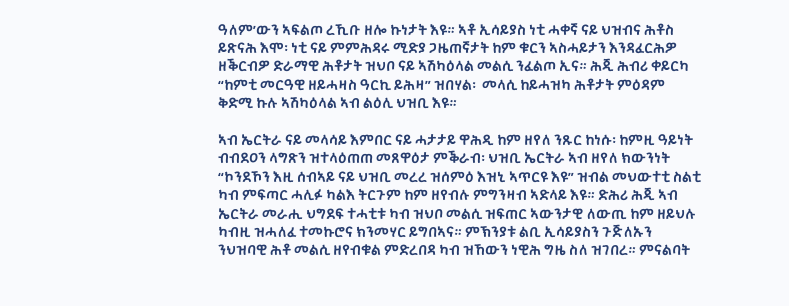ዓለም’ውን ኣፍልጦ ረኺቡ ዘሎ ኩነታት እዩ። ኣቶ ኢሳይያስ ነቲ ሓቀኛ ናይ ህዝብና ሕቶስ ይጽናሕ እሞ፡ ነቲ ናይ ምምሕዳሩ ሚድያ ጋዜጠኛታት ከም ቁርን ኣስሓይታን እንዳፈርሕዎ ዘቕርብዎ ድራማዊ ሕቶታት ዝህቦ ናይ ኣሽካዕላል መልሲ ንፈልጦ ኢና። ሕጂ ሕብሪ ቀይርካ “ከምቲ መርዓዊ ዘይሓዛስ ዓርኪ ይሕዛ” ዝበሃል፡  መላሲ ከይሓዝካ ሕቶታት ምዕዳም  ቅድሚ ኩሉ ኣሽካዕላል ኣብ ልዕሊ ህዝቢ እዩ።

ኣብ ኤርትራ ናይ መላሳይ እምበር ናይ ሓታታይ ዋሕዲ ከም ዘየለ ንጹር ከነሱ፡ ከምዚ ዓይነት ብብደዐን ላግጽን ዝተላዕጠጠ መጸዋዕታ ምቕራብ፡ ህዝቢ ኤርትራ ኣብ ዘየለ ክውንነት “ኮንደኾን እዚ ሰብኣይ ናይ ህዝቢ መረረ ዝሰምዕ እዝኒ ኣጥርዩ እዩ” ዝብል መህውተቲ ስልቲ ካብ ምፍጣር ሓሊፉ ካልእ ትርጉም ከም ዘየብሉ ምግንዛብ ኣድላይ እዩ። ድሕሪ ሕጂ ኣብ ኤርትራ መራሒ ህግደፍ ተሓቲቱ ካብ ዝህቦ መልሲ ዝፍጠር ኣውንታዊ ለውጢ ከም ዘይህሉ ካብዚ ዝሓለፈ ተመኩሮና ክንመሃር ይግበኣና። ምኽንያቱ ልቢ ኢሳይያስን ጉጅለኡን ንህዝባዊ ሕቶ መልሲ ዘየብቁል ምድረበዳ ካብ ዝኸውን ነዊሕ ግዜ ስለ ዝገበረ። ምናልባት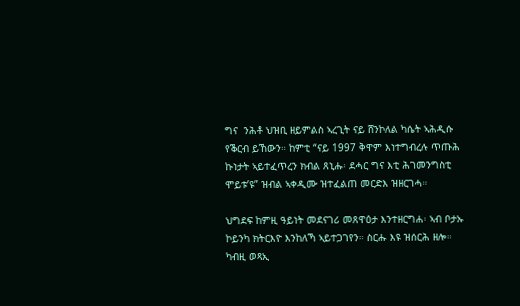ግና  ንሕቶ ህዝቢ ዘይምልስ ኣረጊት ናይ ሸንኮለል ካሴት ኣሕዲሱ የቕርብ ይኸውን። ከምቲ “ናይ 1997 ቅዋም እነተግብረሉ ጥጡሕ ኩነታት ኣይተፈጥረን ክብል ጸኒሑ፡ ደሓር ግና እቲ ሕገመንግስቲ ሞይቱ’ዩ” ዝብል ኣቀዲሙ ዝተፈልጠ መርድእ ዝዘርገሓ።

ህግደፍ ከምዚ ዓይነት መደናገሪ መጸዋዕታ እንተዘርግሐ፡ ኣብ ቦታኡ ኮይንካ ክትርእዮ እንከለኻ ኣይተጋገየን። ስርሑ እዩ ዝሰርሕ ዘሎ። ካብዚ ወጻኢ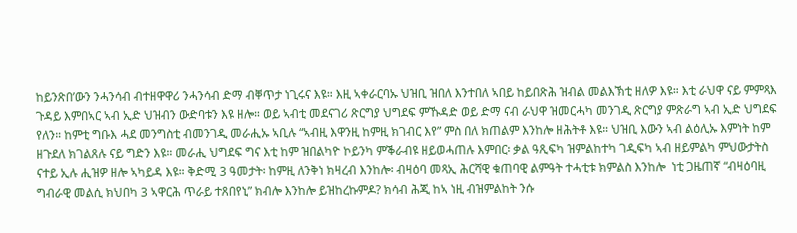ከይንጽበ’ውን ንሓንሳብ ብተዘዋዋሪ ንሓንሳብ ድማ ብቐጥታ ነጊሩና እዩ። እዚ ኣቀራርባኡ ህዝቢ ዝበለ እንተበለ ኣበይ ከይበጽሕ ዝብል መልእኽቲ ዘለዎ እዩ። እቲ ራህዋ ናይ ምምጻእ ጉዳይ እምበኣር ኣብ ኢድ ህዝብን ውድባቱን እዩ ዘሎ። ወይ ኣብቲ መደናገሪ ጽርግያ ህግደፍ ምኹዳድ ወይ ድማ ናብ ራህዋ ዝመርሓካ መንገዲ ጽርግያ ምጽራግ ኣብ ኢድ ህግደፍ የለን። ከምቲ ግቡእ ሓደ መንግስቲ ብመንገዲ መራሒኡ ኣቢሉ “ኣብዚ እዋንዚ ከምዚ ክገብር እየ” ምስ በለ ክጠልም እንከሎ ዘሕትቶ እዩ። ህዝቢ እውን ኣብ ልዕሊኡ እምነት ከም ዘጉደለ ክገልጸሉ ናይ ግድን እዩ። መራሒ ህግደፍ ግና እቲ ከም ዝበልካዮ ኮይንካ ምቕራብዩ ዘይወሓጠሉ እምበር፡ ቃል ዓጺፍካ ዝምልከተካ ገዲፍካ ኣብ ዘይምልካ ምህውታትስ ናተይ ኢሉ ሒዝዎ ዘሎ ኣካይዳ እዩ። ቅድሚ 3 ዓመታት፡ ከምዚ ለንቅነ ክዛረብ እንከሎ፡ ብዛዕባ መጻኢ ሕርሻዊ ቁጠባዊ ልምዓት ተሓቲቱ ክምልስ እንከሎ  ነቲ ጋዜጠኛ “ብዛዕባዚ ግብራዊ መልሲ ክህበካ 3 ኣዋርሕ ጥራይ ተጸበየኒ” ክብሎ እንከሎ ይዝከረኩምዶ? ክሳብ ሕጂ ከኣ ነዚ ብዝምልከት ንሱ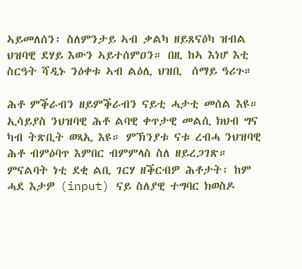ኣይመለሰን፡ ስለምንታይ ኣብ ቃልካ ዘይጸናዕካ ዝብል ህዝባዊ ደሃይ እውን ኣይተሰምዐን። በዚ ከኣ እነሆ እቲ ስርዓት ሻዲኑ ንዕቀቱ ኣብ ልዕሊ ህዝቢ  ሰማይ ዓሪጉ።

ሕቶ ምቕራብን ዘይምቕራብን ናይቲ ሓታቲ መሰል እዩ። ኢሳይያስ ንህዝባዊ ሕቶ ልባዊ ቀጥታዊ መልሲ ክህብ ግና ካብ ትጽቢት ወጻኢ እዩ። ምኽንያቱ ናቱ ረብሓ ንህዝባዊ ሕቶ ብምዕባጥ እምበር ብምምላስ ስለ ዘይረጋገጽ። ምናልባት ነቲ ደቂ ልቢ ገርሃ ዘቕርብዎ ሕቶታት፡ ከም ሓደ እታዎ (input) ናይ ስለያዊ ተግባር ክወስዶ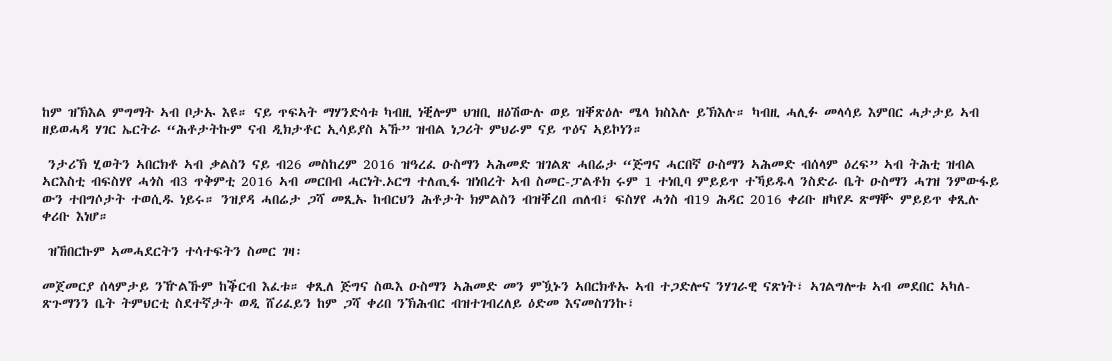ከም ዝኽእል ምግማት ኣብ ቦታኡ እዩ። ናይ ጥፍኣት ማሃንድሳቱ ካብዚ ነቒሎም ህዝቢ ዘዕሽውሉ ወይ ዝቐጽዕሉ ሜላ ክስእሉ ይኽእሉ። ካብዚ ሓሊፉ መላሳይ እምበር ሓታታይ ኣብ ዘይወሓዳ ሃገር ኤርትራ “ሕቶታትኩም ናብ ዲክታቶር ኢሳይያስ ኣኹ” ዝብል ነጋሪት ምህራም ናይ ጥዕና ኣይኮነን።

 ንታሪኽ ሂወትን ኣበርክቶ ኣብ ቃልስን ናይ ብ26 መስከረም 2016 ዝዓረፈ ዑስማን ኣሕመድ ዝገልጽ ሓበሬታ “ጅግና ሓርበኛ ዑስማን ኣሕመድ ብሰላም ዕረፍ” ኣብ ትሕቲ ዝብል ኣርእስቲ ብፍስሃየ ሓጎስ ብ3 ጥቅምቲ 2016 ኣብ መርበብ ሓርነት.ኦርግ ተለጢፋ ዝነበረት ኣብ ስመር-ፓልቶክ ሩም 1 ተነቢባ ምይይጥ ተኻይዱላ ንስድራ ቤት ዑስማን ሓገዝ ንምውፋይ ውን ተበግሶታት ተወሲዱ ነይሩ። ንዝያዳ ሓበሬታ ጋሻ መጺኡ ከብርህን ሕቶታት ክምልስን ብዝቐረበ ጠለብ፣ ፍስሃየ ሓጎስ ብ19 ሕዳር 2016 ቀሪቡ ዘካየዶ ጽማቝ ምይይጥ ቀጺሉ ቀሪቡ እነሆ።

 ዝኸበርኩም ኣመሓደርትን ተሳተፍትን ስመር ገዛ፡

መጀመርያ ሰላምታይ ንዅልኹም ከቕርብ እፈቱ። ቀጺለ ጅግና ስዉእ ዑስማን ኣሕመድ መን ምዃኑን ኣበርክቶኡ ኣብ ተጋድሎና ንሃገራዊ ናጽነት፣ ኣገልግሎቱ ኣብ መደበር ኣካለ-ጽጉማንን ቤት ትምህርቲ ስደተኛታት ወዲ ሸሪፈይን ከም ጋሻ ቀሪበ ንኽሕብር ብዝተገብረለይ ዕድመ እናመስገንኩ፣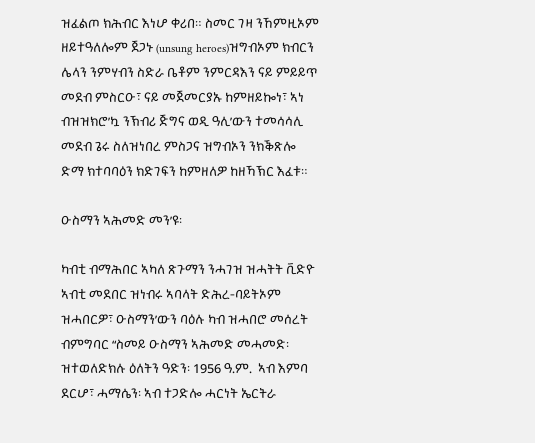ዝፈልጦ ክሕብር እነሆ ቀሪበ። ስመር ገዛ ንኸምዚኦም ዘይተዓለሎም ጀጋኑ (unsung heroes)ዝግብኦም ክብርን ሌላን ንምሃብን ስድራ ቤቶም ንምርዳእን ናይ ምይይጥ መደብ ምስርዑ፣ ናይ መጀመርያኡ ከምዘይኰነ፣ ኣነ ብዝዝክሮ’ኳ ንኽብሪ ጅግና ወዲ ዓሊ’ውን ተመሳሳሊ መደብ ጌሩ ስለዝነበረ ምስጋና ዝግብኦን ንክቕጽሎ ድማ ክተባባዕን ክድገፍን ከምዘለዎ ከዘኻኽር እፈቱ።

ዑስማን ኣሕመድ መን’ዩ፡

ካብቲ ብማሕበር ኣካለ ጽጉማን ንሓገዝ ዝሓትት ቪድዮ ኣብቲ መደበር ዝነብሩ ኣባላት ድሕረ-ባይትኦም ዝሓበርዎ፣ ዑስማን’ውን ባዕሉ ካብ ዝሓበሮ መሰረት ብምግባር “ስመይ ዑስማን ኣሕመድ መሓመድ፡ ዝተወለድክሉ ዕለትን ዓድን፡ 1956 ዓ.ም.  ኣብ እምባ ደርሆ፣ ሓማሴን፡ ኣብ ተጋድሎ ሓርነት ኤርትራ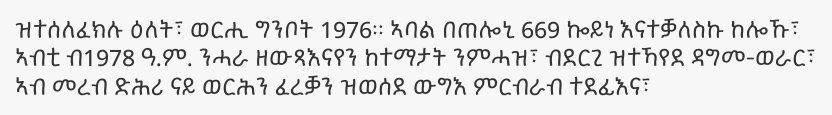ዝተሰለፈክሉ ዕለት፣ ወርሒ ግንቦት 1976። ኣባል በጠሎኒ 669 ኰይነ እናተቓለስኩ ከሎኹ፣ ኣብቲ ብ1978 ዓ.ም. ንሓራ ዘውጻእናየን ከተማታት ንምሓዝ፣ ብደርጊ ዝተኻየደ ዳግመ-ወራር፣ ኣብ መረብ ድሕሪ ናይ ወርሕን ፈረቓን ዝወሰደ ውግእ ምርብራብ ተደፊእና፣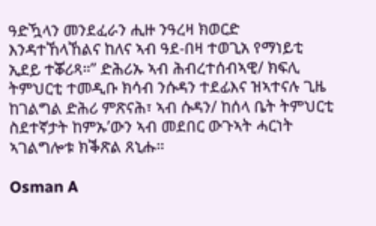ዓድዃላን መንደፈራን ሒዙ ንዓረዛ ክወርድ እንዳተኸላኸልና ከለና ኣብ ዓደ-በዛ ተወጊአ የማነይቲ ኢደይ ተቖሪጻ።” ድሕሪኡ ኣብ ሕብረተሰብኣዊ/ ክፍሊ ትምህርቲ ተመዲቡ ክሳብ ንሱዳን ተደፊእና ዝኣተናሉ ጊዜ ከገልግል ድሕሪ ምጽናሕ፣ ኣብ ሱዳን/ ከሰላ ቤት ትምህርቲ ስደተኛታት ከምኡ’ውን ኣብ መደበር ውጉኣት ሓርነት ኣገልግሎቱ ክቕጽል ጸኒሑ።

Osman A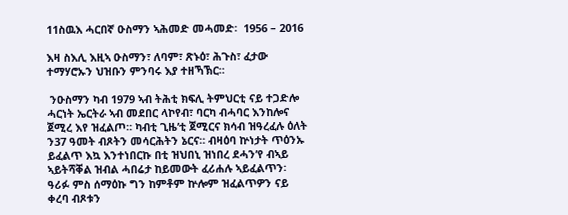11ስዉእ ሓርበኛ ዑስማን ኣሕመድ መሓመድ፡  1956 – 2016

እዛ ስእሊ እዚኣ ዑስማን፣ ለባም፣ ጽኑዕ፣ ሕጉስ፣ ፈታው ተማሃሮኡን ህዝቡን ምንባሩ እያ ተዘኻኽር።

 ንዑስማን ካብ 1979 ኣብ ትሕቲ ክፍሊ ትምህርቲ ናይ ተጋድሎ ሓርነት ኤርትራ ኣብ መደበር ላኮየብ፣ ባርካ ብሓባር እንከሎና ጀሚረ እየ ዝፈልጦ። ካብቲ ጊዜ’ቲ ጀሚርና ክሳብ ዝዓረፈሉ ዕለት ን37 ዓመት ብጾትን መሳርሕትን ኔርና። ብዛዕባ ኵነታት ጥዕንኡ ይፈልጥ እኳ እንተነበርኩ በቲ ዝህበኒ ዝነበረ ደሓን’የ ብኣይ ኣይትሻቐል ዝብል ሓበሬታ ከይመውት ፈሪሐሉ ኣይፈልጥን፡ ዓሪፉ ምስ ሰማዕኩ ግን ከምቶም ኵሎም ዝፈልጥዎን ናይ ቀረባ ብጾቱን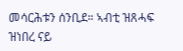መሳርሕቱን ሰንቢደ። ኣብቲ ዝጸሓፍ ዝነበረ ናይ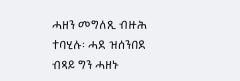ሓዘን መግለጺ ብዙሕ ተባሂሉ፡ ሓደ ዝሰንበደ ብጻይ ግን ሓዘኑ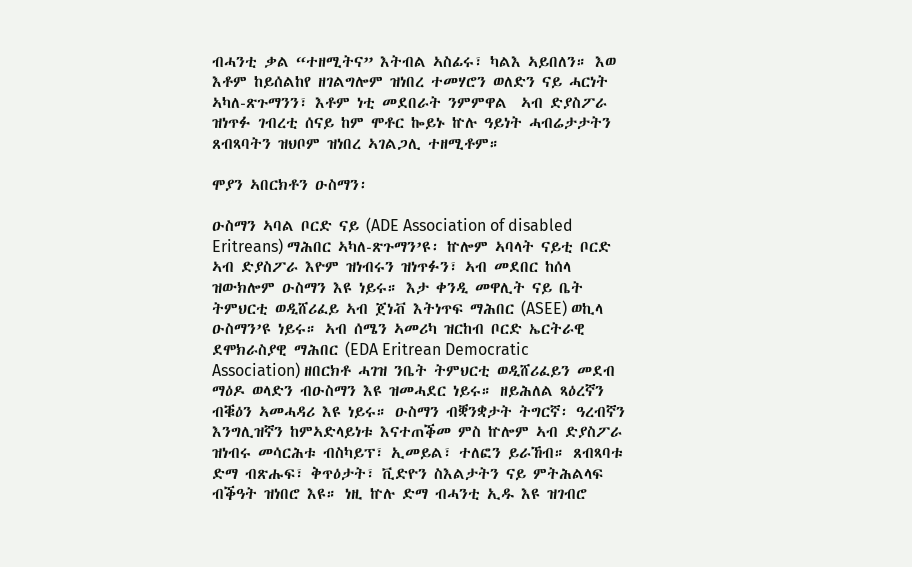ብሓንቲ ቃል “ተዘሚትና” እትብል ኣስፊሩ፣ ካልእ ኣይበለን። እወ እቶም ከይሰልከየ ዘገልግሎም ዝነበረ ተመሃሮን ወለድን ናይ ሓርነት ኣካለ-ጽጉማንን፣ እቶም ነቲ መደበራት ንምምዋል  ኣብ ድያስፖራ ዝነጥፉ ገብረቲ ሰናይ ከም ሞቶር ኰይኑ ኵሉ ዓይነት ሓብሬታታትን ጸብጻባትን ዝህቦም ዝነበረ ኣገልጋሊ ተዘሚቶም።

ሞያን ኣበርክቶን ዑስማን፡

ዑስማን ኣባል ቦርድ ናይ (ADE Association of disabled Eritreans) ማሕበር ኣካለ-ጽጉማን’ዩ፡ ኵሎም ኣባላት ናይቲ ቦርድ ኣብ ድያስፖራ እዮም ዝነብሩን ዝነጥፉን፣ ኣብ መደበር ከሰላ ዝውክሎም ዑስማን እዩ ነይሩ። እታ ቀንዲ መዋሊት ናይ ቤት ትምህርቲ ወዲሸሪፈይ ኣብ ጀነቭ እትነጥፍ ማሕበር (ASEE) ወኪላ ዑስማን’ዩ ነይሩ። ኣብ ሰሜን ኣመሪካ ዝርከብ ቦርድ ኤርትራዊ ደሞክራስያዊ ማሕበር (EDA Eritrean Democratic Association) ዘበርክቶ ሓገዝ ንቤት ትምህርቲ ወዲሸሪፈይን መደብ ማዕዶ ወላድን ብዑስማን እዩ ዝመሓደር ነይሩ። ዘይሕለል ጻዕረኛን ብቑዕን ኣመሓዳሪ እዩ ነይሩ። ዑስማን ብቛንቋታት ትግርኛ፡ ዓረብኛን እንግሊዝኛን ከምኣድላይነቱ እናተጠቕመ ምስ ኵሎም ኣብ ድያስፖራ ዝነብሩ መሳርሕቱ ብስካይፕ፣ ኢመይል፣ ተለፎን ይራኸብ። ጸብጻባቱ ድማ ብጽሑፍ፣ ቅጥዕታት፣ ቪድዮን ስእልታትን ናይ ምትሕልላፍ ብቕዓት ዝነበሮ እዩ። ነዚ ኵሉ ድማ ብሓንቲ ኢዱ እዩ ዝገብሮ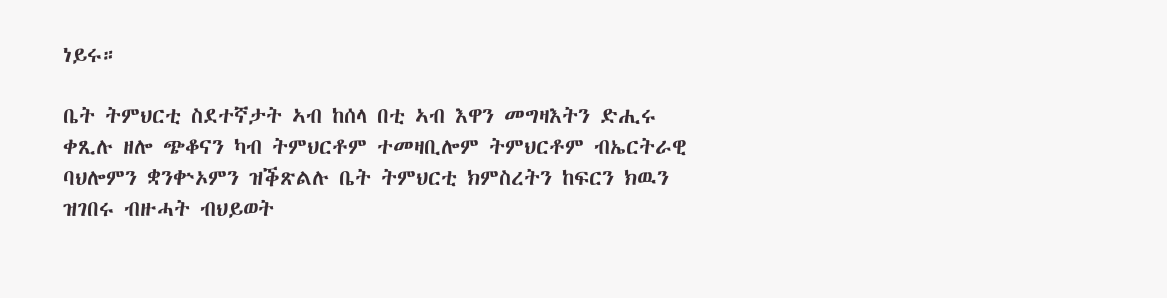ነይሩ።

ቤት ትምህርቲ ስደተኛታት ኣብ ከሰላ በቲ ኣብ እዋን መግዛእትን ድሒሩ ቀጺሉ ዘሎ ጭቆናን ካብ ትምህርቶም ተመዛቢሎም ትምህርቶም ብኤርትራዊ ባህሎምን ቋንቍኦምን ዝቕጽልሉ ቤት ትምህርቲ ክምስረትን ከፍርን ክዉን ዝገበሩ ብዙሓት ብህይወት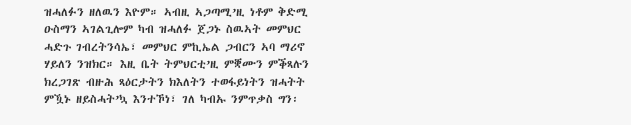ዝሓለፉን ዘለዉን እዮም። ኣብዚ ኣጋጣሚ’ዚ ነቶም ቅድሚ ዑስማን ኣገልጊሎም ካብ ዝሓለፉ ጀጋኑ ስዉኣት መምህር ሓድጉ ገብረትንሳኤ፣ መምህር ምኪኤል ጋብርን ኣባ ማሪኖ ሃይለን ንዝክር። እዚ ቤት ትምህርቲ’ዚ ምቛሙን ምቕጻሉን ክረጋገጽ ብዙሕ ጻዕርታትን ክእለትን ተወፋይነትን ዝሓትት ምዃኑ ዘይስሓት’ኳ እንተኾነ፣ ገለ ካብኡ ንምጥቃስ ግን፡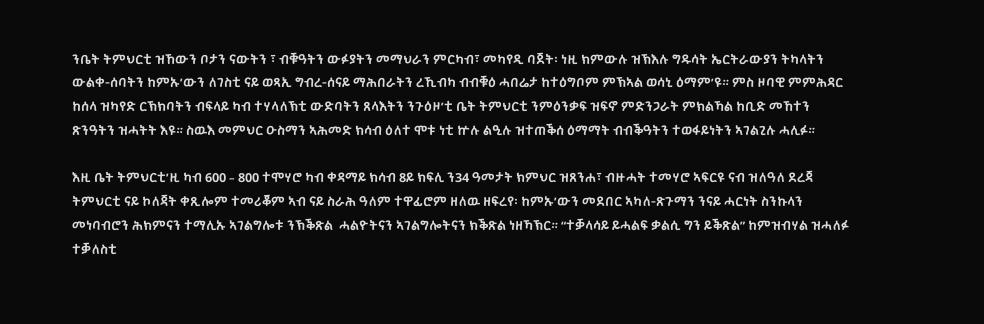ንቤት ትምህርቲ ዝኸውን ቦታን ናውትን ፣ ብቑዓትን ውፉያትን መማህራን ምርካብ፣ መካየዲ ባጀት፡ ነዚ ክምውሉ ዝኽእሉ ግዱሳት ኤርትራውያን ትካላትን ውልቀ-ሰባትን ከምኡ’ውን ለገስቲ ናይ ወጻኢ ግብረ-ሰናይ ማሕበራትን ረኺብካ ብብቑዕ ሓበሬታ ከተዕግቦም ምኽኣል ወሳኒ ዕማም’ዩ። ምስ ዞባዊ ምምሕዳር ከሰላ ዝካየድ ርኽክባትን ብፍላይ ካብ ተሃላለኽቲ ውድባትን ጸላእትን ንጉዕዞ’ቲ ቤት ትምህርቲ ንምዕንቃፍ ዝፍኖ ምድንጋራት ምክልኻል ከቢድ መኸተን ጽንዓትን ዝሓትት እዩ። ስዉእ መምህር ዑስማን ኣሕመድ ክሳብ ዕለተ ሞቱ ነቲ ኵሉ ልዒሉ ዝተጠቕሰ ዕማማት ብብቕዓትን ተወፋይነትን ኣገልጊሉ ሓሊፉ።

እዚ ቤት ትምህርቲ’ዚ ካብ 600 – 800 ተሞሃሮ ካብ ቀዳማይ ክሳብ 8ይ ክፍሊ ን34 ዓመታት ክምህር ዝጸንሐ፣ ብዙሓት ተመሃሮ ኣፍርዩ ናብ ዝለዓለ ደረጃ ትምህርቲ ናይ ኮለጃት ቀጺሎም ተመሪቖም ኣብ ናይ ስራሕ ዓለም ተዋፊሮም ዘለዉ ዘፍረየ፡ ከምኡ’ውን መደበር ኣካለ-ጽጉማን ንናይ ሓርነት ስንኩላን መነባብሮን ሕክምናን ተማሊኡ ኣገልግሎቱ ንኽቕጽል  ሓልዮትናን ኣገልግሎትናን ክቕጽል ነዘኻኽር። “ተቓላሳይ ይሓልፍ ቃልሲ ግን ይቕጽል” ከምዝብሃል ዝሓለፉ ተቓለስቲ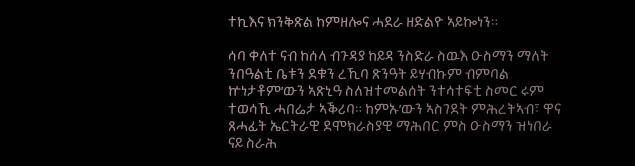ተኪእና ክንቅጽል ከምዘሎና ሓደራ ዘድልዮ ኣይኰነን።

ሳባ ቀለተ ናብ ከሰላ ብጉዳያ ከይዳ ንስድራ ስዉእ ዑስማን ማለት ንበዓልቲ ቤቱን ደቁን ረኺባ ጽንዓት ይሃብኩም ብምባል ኵነታቶም’ውን ኣጽኒዓ ስለዝተመልሰት ንተሳተፍቲ ስመር ሩም ተወሳኺ ሓበሬታ ኣቕሪባ። ከምኡ’ውን ኣስገደት ምሕረትኣብ፣ ዋና ጸሓፊት ኤርትራዊ ደሞክራስያዊ ማሕበር ምስ ዑስማን ዝነበራ ናይ ስራሕ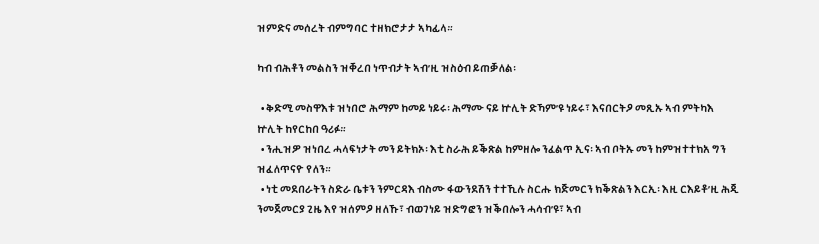ዝምድና መሰረት ብምግባር ተዘክሮታታ ኣካፊላ።

ካብ ብሕቶን መልስን ዝቐረበ ነጥብታት ኣብ’ዚ ዝስዕብ ይጠቓለል፡

  • ቅድሚ መስዋእቱ ዝነበሮ ሕማም ከመይ ነይሩ፡ ሕማሙ ናይ ኵሊት ድኻም’ዩ ነይሩ፣ እናበርትዖ መጺኡ ኣብ ምትካእ ኵሊት ከየርከበ ዓሪፉ።
  • ንሒዝዎ ዝነበረ ሓላፍነታት መን ይትክኦ፡ እቲ ስራሕ ይቕጽል ከምዘሎ ንፈልጥ ኢና፡ ኣብ ቦትኡ መን ከምዝተተክአ ግን ዝፈለጥናዮ የለን።
  • ነቲ መደበራትን ስድራ ቤቱን ንምርዳእ ብስሙ ፋውንደሽን ተተኺሉ ስርሑ ክጅመርን ክቕጽልን እርኢ፡ እዚ ርእይቶ’ዚ ሕጂ ንመጀመርያ ጊዜ እየ ዝሰምዖ ዘለኹ፣ ብወገነይ ዝድግፎን ዝቕበሎን ሓሳብ’ዩ፣ ኣብ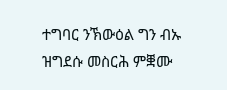ተግባር ንኽውዕል ግን ብኡ ዝግደሱ መስርሕ ምቛሙ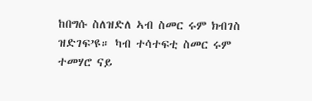ከበግሱ ስለዝድለ ኣብ ስመር ሩም ክብገስ ዝድገፍ’ዩ። ካብ ተሳተፍቲ ስመር ሩም ተመሃሮ ናይ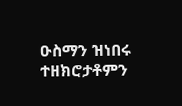ዑስማን ዝነበሩ ተዘክሮታቶምን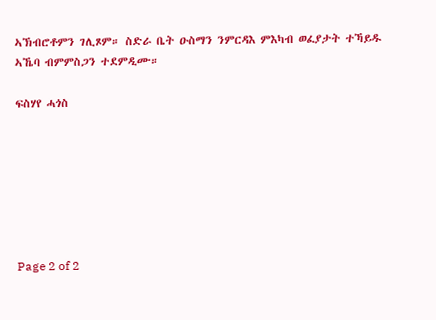ኣኽብሮቶምን ገሊጾም። ስድራ ቤት ዑስማን ንምርዳእ ምእካብ ወፈያታት ተኻይዱ ኣኼባ ብምምስጋን ተደምዲሙ።

ፍስሃየ ሓጎስ







Page 2 of 2